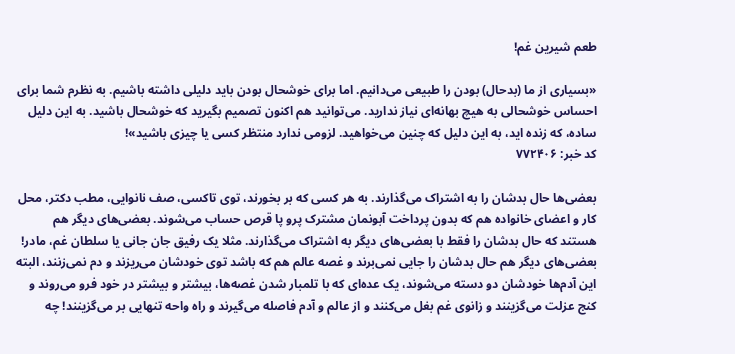طعم شیرین غم!

«بسیاری از ما (بدحال) بودن را طبیعی می‌دانیم. اما برای خوشحال بودن باید دلیلی داشته باشیم. به نظرم شما برای احساس خوشحالی به هیچ بهانه‌ای نیاز ندارید. می‌توانید هم اکنون تصمیم بگیرید که خوشحال باشید. به این دلیل ساده، که زنده اید، به این دلیل که چنین می‌خواهید. لزومی ندارد منتظر کسی یا چیزی باشید»!
کد خبر: ۷۷۲۴۰۶

بعضی‌ها حال بدشان را به اشتراک می‌گذارند. به هر کسی که بر بخورند، توی تاکسی، صف نانوایی، مطب دکتر، محل کار و اعضای خانواده هم که بدون پرداخت آبونمان مشترک پرو پا قرص حساب می‌شوند. بعضی‌های دیگر هم هستند که حال بدشان را فقط با بعضی‌های دیگر به اشتراک می‌گذارند. مثلا یک رفیق جان جانی یا سلطان غم، مادر! بعضی‌های دیگر هم حال بدشان را جایی نمی‌برند و غصه عالم هم که باشد توی خودشان می‌ریزند و دم نمی‌زنند، البته این آدم‌ها خودشان دو دسته می‌شوند، یک عده‌ای که با تلمبار شدن غصه‌ها، بیشتر و بیشتر در خود فرو می‌روند و کنج عزلت می‌گزینند و زانوی غم بغل می‌کنند و از عالم و آدم فاصله می‌گیرند و راه واحه تنهایی بر می‌گزینند! چه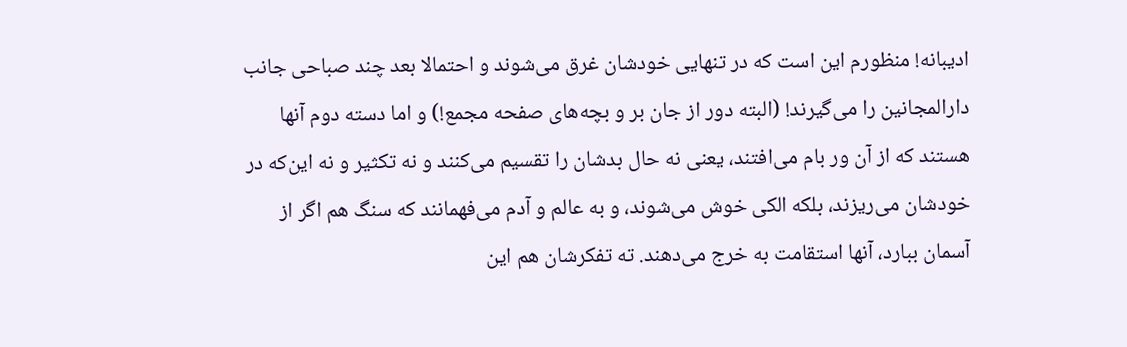ادیبانه! منظورم این است که در تنهایی خودشان غرق می‌شوند و احتمالا بعد چند صباحی جانب دارالمجانین را می‌گیرند! (البته دور از جان بر و بچه‌های صفحه مجمع!) و اما دسته دوم آنها هستند که از آن ور بام می‌افتند، یعنی نه حال بدشان را تقسیم می‌کنند و نه تکثیر و نه این‌که در خودشان می‌ریزند، بلکه الکی خوش می‌شوند، و به عالم و آدم می‌فهمانند که سنگ هم اگر از آسمان ببارد، آنها استقامت به خرج می‌دهند. ته تفکرشان هم این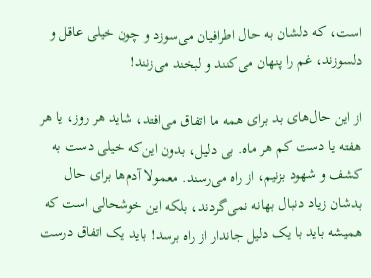است، که دلشان به حال اطرافیان می‌سوزد و چون خیلی عاقل و دلسوزند، غم را پنهان می‌کنند و لبخند می‌زنند!

از این حال‌های بد برای همه ما اتفاق می‌افتد، شاید هر روز، یا هر هفته یا دست کم هر ماه. بی دلیل، بدون این‌که خیلی دست به کشف و شهود بزنیم، از راه می‌رسند. معمولا آدم‌ها برای حال بدشان زیاد دنبال بهانه نمی‌گردند، بلکه این خوشحالی است که همیشه باید با یک دلیل جاندار از راه برسد! باید یک اتفاق درست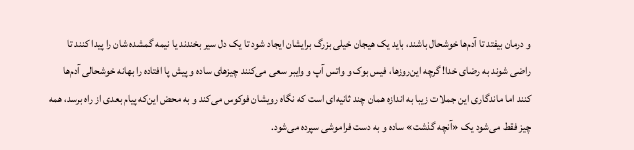و درمان بیفتد تا آدم‌ها خوشحال باشند، باید یک هیجان خیلی بزرگ برایشان ایجاد شود تا یک دل سیر بخندند یا نیمه گمشده شان را پیدا کنند تا راضی شوند به رضای خدا! گرچه این‌روزها، فیس بوک و واتس آپ و وایبر سعی می‌کنند چیزهای ساده و پیش پا افتاده را بهانه خوشحالی آدم‌ها کنند اما ماندگاری این جملات زیبا به اندازه همان چند ثانیه‌ای است که نگاه رویشان فوکوس می‌کند و به محض این‌که پیام بعدی از راه برسد، همه چیز فقط می‌شود یک «آنچه گذشت» ساده و به دست فراموشی سپرده می‌شود.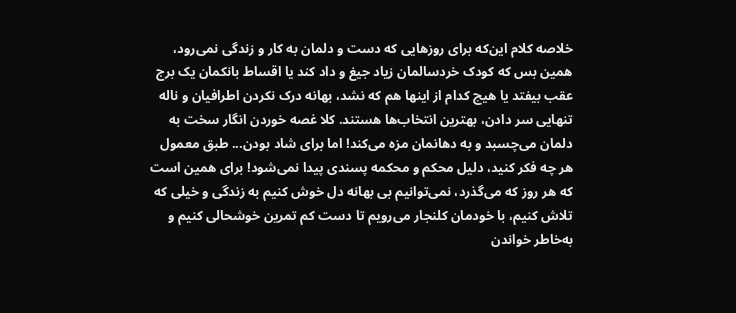خلاصه کلام این‌که برای روزهایی که دست و دلمان به کار و زندگی نمی‌رود، همین بس که کودک خردسالمان زیاد جیغ و داد کند یا اقساط بانکمان یک برج عقب بیفتد یا هیچ کدام از اینها هم که نشد، بهانه درک نکردن اطرافیان و ناله تنهایی سر دادن، بهترین انتخاب‌ها هستند. کلا غصه خوردن انگار سخت به دلمان می‌چسبد و به دهانمان مزه می‌کند! اما برای شاد بودن... طبق معمول هر چه فکر کنید، دلیل محکم و محکمه پسندی پیدا نمی‌شود! برای همین است که هر روز که می‌گذرد، نمی‌توانیم بی بهانه دل خوش کنیم به زندگی و خیلی که تلاش کنیم، با خودمان کلنجار می‌رویم تا دست کم تمرین خوشحالی کنیم و به‌خاطر خواندن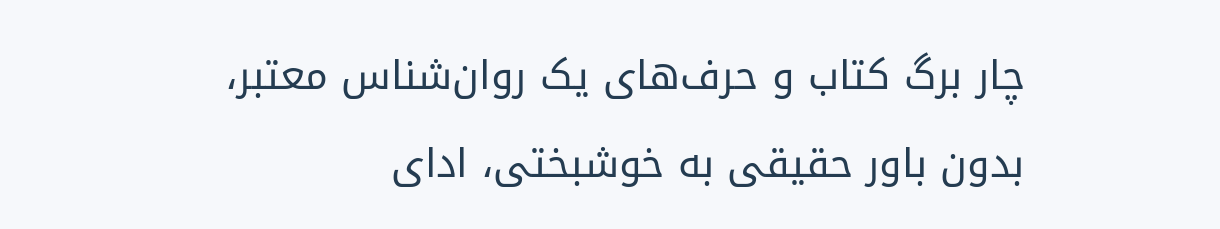چار برگ کتاب و حرف‌های یک روان‌شناس معتبر، بدون باور حقیقی به خوشبختی، ادای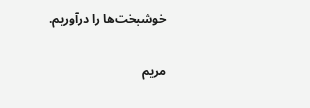خوشبخت‌ها را درآوریم.

مریم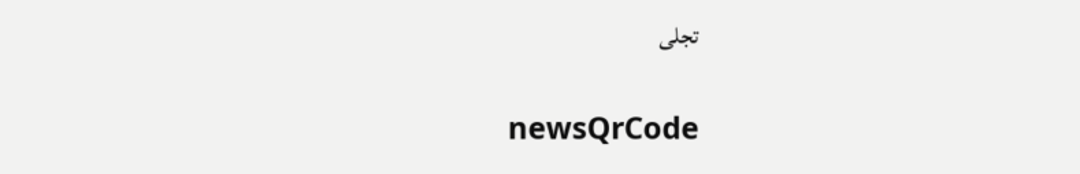تجلی

newsQrCode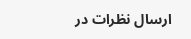ارسال نظرات در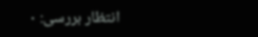انتظار بررسی: ۰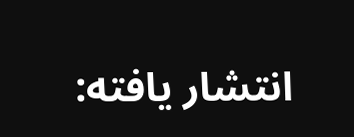انتشار یافته: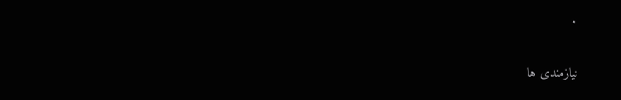۰

نیازمندی ها